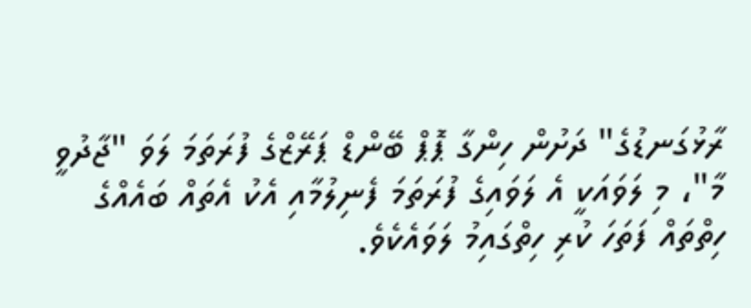ރާޅުގަނޑުގެ" ދަށުން ހިންގާ ޕޮޕް ބޭންޑް ޕަރޭޒްގެ ފުރަތަމަ ލަވަ "ޖާދުވީ މާ"، މި ލަވައަކީ އެ ލަވައިގެ ފުރަތަމަ ފެނިލުމާއި އެކު އެތައް ބައެއްގެ ހިތްތައް ފަތަހަ ކުރި ހިތްގައިމު ލަވައެކެވެ.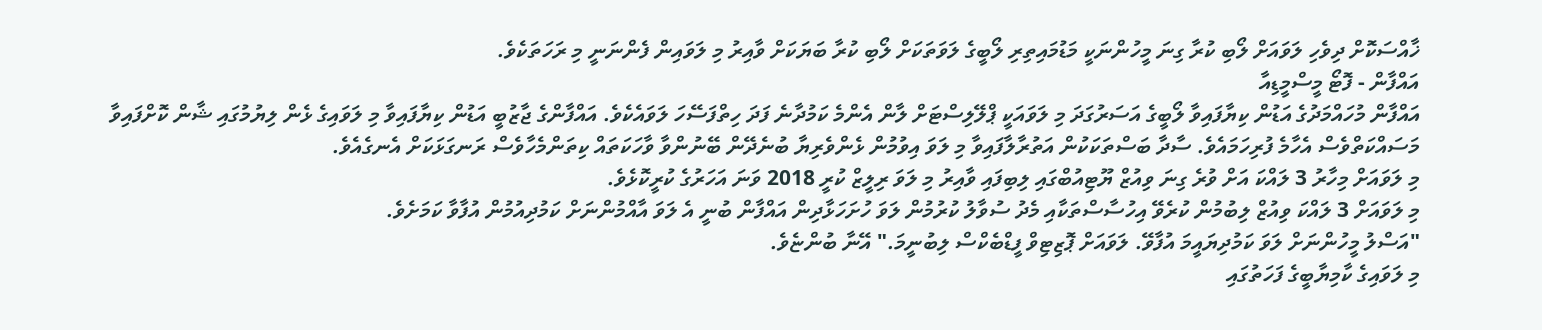ޚާއްސަކޮށް ދިވެހި ލަވައަށް ލޯބި ކުރާ ގިނަ މީހުންނަކީ މަޑުމައިތިރި ލޯބީގެ ލަވަތަކަށް ލޯބި ކުރާ ބަޔަކަށް ވާއިރު މި ލަވައިން ފެންނަނީ މި ރަހަތަކެވެ.
އައްފާން - ފޮޓޯ މީސްމީޑިއާ
އައްފާން މުހައްމަދުގެ އަޑުން ކިޔާފައިވާ ލޯބީގެ އަސަރުގަދަ މި ލަވައަކީ ޕްލޭލިސްޓަށް ލާން އެންމެ ކަމުދާނެ ފަދަ ހިތްފަސޭހަ ލަވައެކެވެ. އައްފާންގެ ޖާޒުބީ އަޑުން ކިޔާފައިވާ މި ލަވައިގެ ޅެން ލިޔުމުގައި ޝާން ކޮށްފައިވާ މަސައްކަތްވެސް އެހާމެ ފުރިހަމައެވެ. ސާދާ ބަސްތަކަކުން އަތުރާލާފައިވާ މި ލަވަ އިވުމުން ޅެންވެރިޔާ ބުނެދޭން ބޭނުންވާ ވާހަކަތައް ކިތަންމެހާވެސް ރަނގަޅަކަށް އެނގެއެވެ.
މި ލަވައަށް މިހާރު 3 ލައްކަ އަށް ވުރެ ގިނަ ވިއުޒް ޔޫޓިއުބްގައި ލިބިފައި ވާއިރު މި ލަވަ ރިލީޒް ކުރީ 2018 ވަނަ އަހަރުގެ ކުރީކޮޅެވެ.
މި ލަވައަށް 3 ލައްކަ ވިއުޒް ލިބުމުން ކުރެވޭ އިހުސާސްތަކާއި މެދު ސުވާލު ކުރުމުން ލަވަ ހުށަހަޅާދިން އައްފާން ބުނީ އެ ލަވަ އާއްމުންނަށް ކަމުދިއުމުން އުފާވާ ކަމަށެވެ.
"އަސްލު މީހުންނަށް ލަވަ ކަމުދިޔައީމަ އުފާވޭ. ލަވައަށް ޕޮޒިޓިވް ފީޑްބެކްސް ލިބުނީމަ." އޭނާ ބުންޏެވެ.
މި ލަވައިގެ ކާމިޔާބީގެ ފަހަތުގައި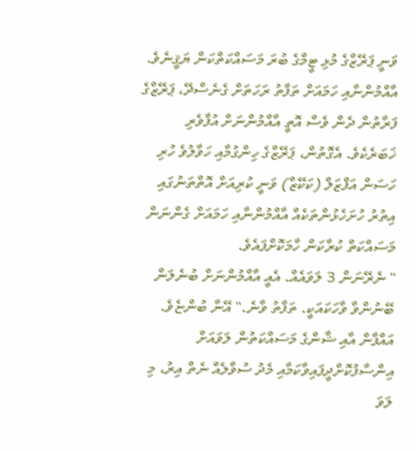ވަނީ ޕަރޭޒްގެ މުޅި ޓީމްގެ ބުރަ މަސައްކަތްކަން ޔަޤީނެވެ. އާއްމުންނާއި ހަމައަށް ތަފާތު ރަހަތަށް ގެނެސްދޭ، ޕަރޭޒްގެ ފަރާތުން ދެން ވެސް އޮތީ އާއްމުންނަށް އުފާވެރި ޚަބަރެކެވެ. އެގޮތުން، ޕަރޭޒްގެ ހިންގުމާއި ހަވާލުވެ ހުރި ހަސަން އަފްޒަލް (ކަކޭޒް) ވަނީ ކުރިއަށް އޮތްތަނުގައި އިތުރު ހުށަހެޅުންތަކެއް އާއްމުންނާއި ހަމައަށް ގެންނަން މަސައްކަތް ކުރާކަން ހާމަކޮށްފައެވެ.
" ނެރޭނަން 3 ލަވައެއް. އެއީ އާއްމުންނަށް ބުނެލަން ބޭނުންވާ ވާހަކައަކީ. ތަފާތު ވާނެ." އޭނާ ބުންޏެވެ.
އައްފާން އާއި ޝާންގެ މަސައްކަތުން ލަވައަށް އިންސާފުކޮށްދީފައިވާކަމާއި މެދު ސުވާލެއް ނެތް އިރު، މި ލަވަ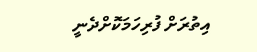އިތުރަށް ފުރިހަމަކޮށްދެނީ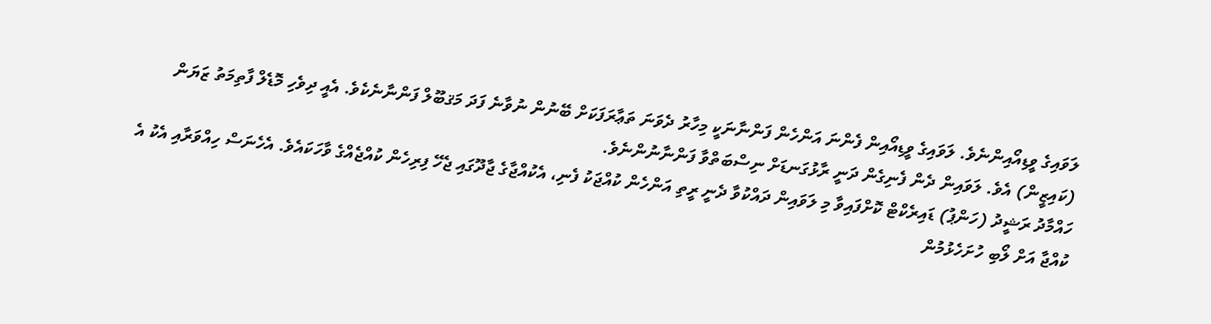ލަވައިގެ ވީޑިއޯއިންނެވެ. ލަވައިގެ ވީޑިއޯއިން ފެންނަ އަންހެން ފަންނާނަކީ މިހާރު ދެވަނަ ތަޢާރަފަކަށް ބޭނުން ނުވާނެ ފަދަ މަޤބޫލް ފަންނާނެކެވެ. އެއީ ދިވެހި މޮޑެލް ފާތިމަތު ޒަޔަން (ކައިޒީން) އެވެ. ލަވައިން ދެން ފެނިގެން ދަނީ ރާޅުގަނޑަށް ނިސްބަތްވާ ފަންނާނުންނެވެ.
ހައްމާދު ރަޝީދު (ހަންޕު) ޑައިރެކްޓް ކޮށްފައިވާ މި ލަވައިން ދައްކުވާ ދެނީ ރީތި އަންހެން ކުއްޖަކު ފެނި، އެކުއްޖާގެ ޖާދޫގައި ޖެހޭ ފިރިހެން ކުއްޖެއްގެ ވާހަކައެވެ. އެހެނަސް ހިއްވަރާއި އެކު އެ ކުއްޖާ އަށް ލޯބި ހުށަހެޅުމުން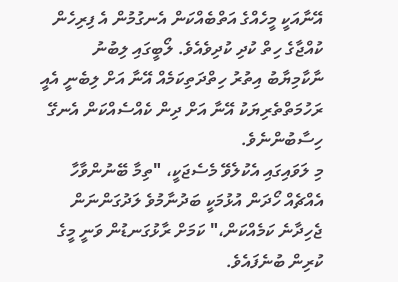އޭނާއަކީ މީހެއްގެ އަތްބެއްކަން އެނގުމުން އެ ފިރިހެން ކުއްޖާގެ ހިތް ކުދި ކުދިވެއެވެ. ލޯބީގައި ލިބުނު ނާކާމިޔާބު އިތުރު ހިތްދަތިކަމެއް އޭނާ އަށް ލިބެނީ އެއީ ރަހުމަތްތެރިޔަކު އޭނާ އަށް ދިން ކެއްސެއްކަން އެނގޭ ހިސާބުންނެވެ.
މި ލަވައިގައި އެކުލެވޭ މެސެޖަކީ، "ތިމާ ބޭނުންވާހާ އެއްޗެއް ހޯދަން އުޅުމަކީ ބަދުނާމުވެ ލަދުގަންނަން ޖެހިދާނެ ކަމެއްކަން،" ކަމަށް ރާޅުގަނޑުން ވަނީ މީގެ ކުރިން ބުނެފައެވެ.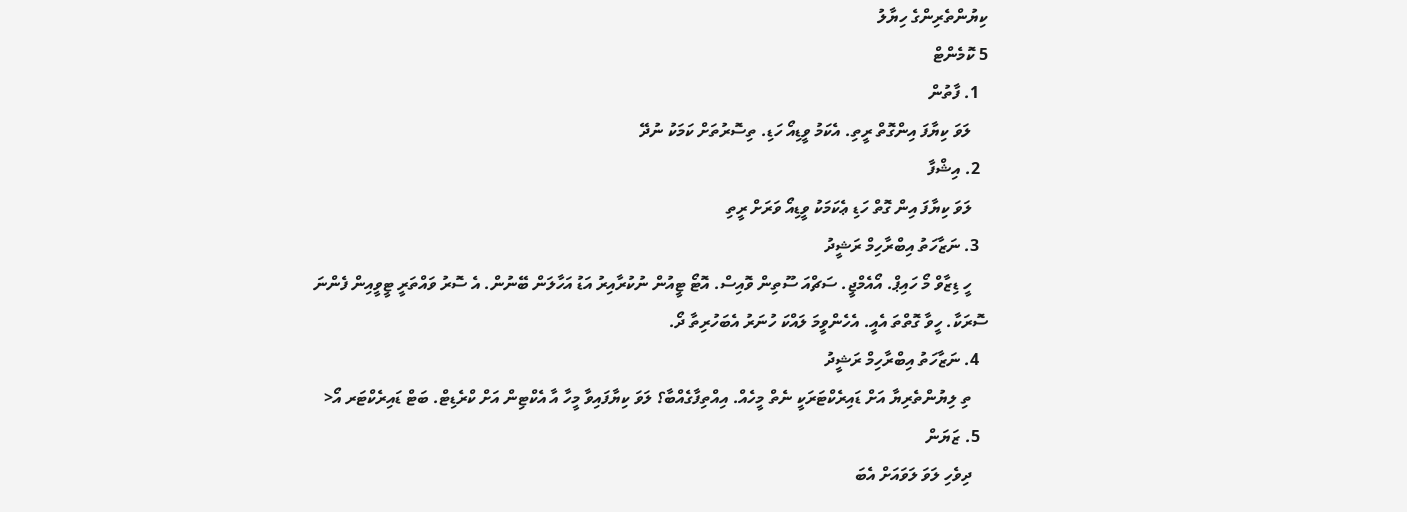ކިޔުންތެރިންގެ ހިޔާލު
5 ކޮމެންޓް
  1. ފާތުން
    ލަވަ ކިޔާފަ އިންގޮތް ރީތި. އެކަމު ވީޑިއޯ ހަޑި. ތިސޮރުތަށް ކަމަކު ނުދޭ
  2. އިޝްފާ
    ލަވަ ކިޔާފަ އިން ގޮތް ހަޑި ޢެކަމަކު ވީޑިއޯ ވަރަށް ރީތި
  3. ނަޒާހަތު އިބްރާހިމް ރަޝީދު
    ހީ ޑިޒާވް މޯ ހައިޕް. އޯއެމްޖީ. ސަޗްއަ ސޫތިން ވޮއިސް. އޮޓޯ ޓީއުން ނުކުރާއިރު އަޑު އަހާލަން ބޭނުން. އެ ސޮރު ވައްތަރީ ޓީވީއިން ފެންނަ ސޮރަކާ. ހީވާ ގޮތްތަ އެއީ. އެހެންވީމަ ލައްކަ ހުނަރު އެބަހުރިތާ ދޯ.
  4. ނަޒާހަތު އިބްރާހިމް ރަޝީދު
    ތި ލިޔުންތެރިޔާ އަށް ޑައިރެކްޓަރަކީ ނެތް މީހެއް. އިއްތިފާގެއްބާ؟ ލަވަ ކިޔާފައިވާ މީހާ އާ އެކްޓިން އަށް ކްރެޑިޓް. ބަޓް ޑައިރެކްޓަރ އޯ<
  5. ޒަޔަން
    ދިވެހި ލަވަ ލަވައަށް އެބަ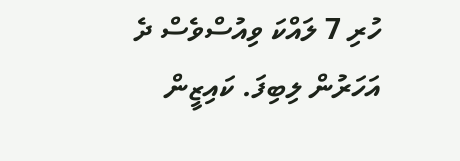ހުރި 7 ލައްކަ ވިއުސްވެސް ދެ އަހަރުން ލިބިފަ. ކައިޒީން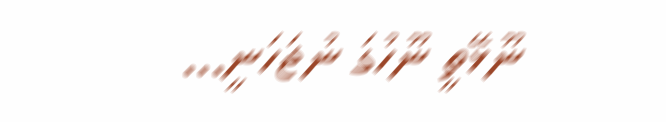ނޫޅޭތީ ނޫހުގަ ނުޖަހަނީ...